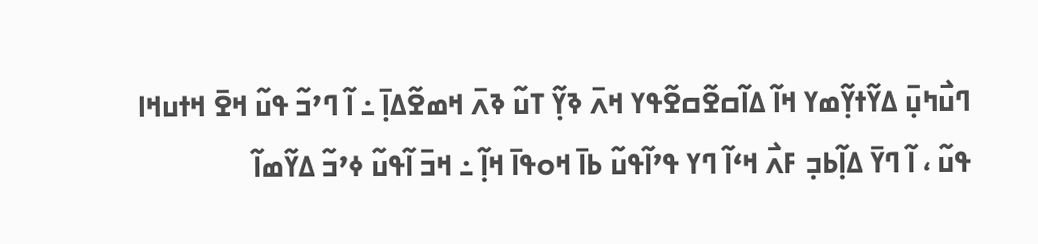ߣߎ߯ߤߎ߲߫ ߡߌ߬ߙߌ߲߬ߘߌ ߞߊ߬ ߡߊ߬ߛߐ߬ߛߐ߬ߟߌ ߞߍ߫ ߢߌ߲߬ ߠߎ߬ ߢߍ߫ ߞߘߐ߬ߡߊ߲߫ ߸ ߊ߬ ߣߴߏ߬ ߟߎ߬ ߞߐ߫ ߞߙߎߞߊ ߟߎ߬ ، ߊ߬ ߣߌ߫ ߡߊ߲߬ߕߏ߲ ߓߍ߯ ߞߵߊ߬ ߣߌ ߟߴߊ߬ߟߎ߬ ߕߊ߫ ߞߋߟߊ߫ ߞߊ߲߬ ߸ ߞߏ߫ ߊ߬ߟߎ߬ ߦߴߏ߬ ߡߌ߬ߘߊ߬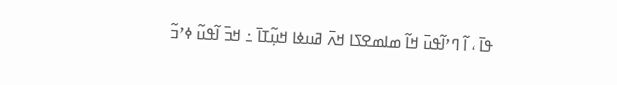ߟߊ߫ ، ߊ߬ ߣߴߊ߬ߟߎ߫ ߞߊ߬ ߘߊߘߐߖߊ ߞߍ߫ ߥߎߦߊ ߞߎ߲߬ߠߊ߫ ߸ ߞߏ߫ ߊ߬ߟߎ߬ ߦߴߏ߬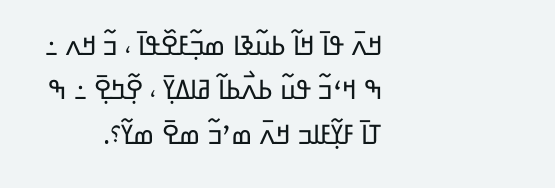ߞߍ߫ ߟߊ߫ ߞߊ߬ ߕߎ߬ߢߊ ߘߏ߲߬ߓߐ߰ߟߊ߫ ، ߏ߬ ߞߍ ߸ ߒ ߞߵߏ߬ ߟߎ߬ ߕߍ߯ߕߊ߬ ߥߊߡߌ߲߫ ، ߐ߲߬ߤߐ߲߫ ߸ ߒ ߠߊ߫ ߓߌ߲߬ߓߊߏ ߞߍ߫ ߘߴߏ߬ ߘߐ߫ ߘߌ߬؟.